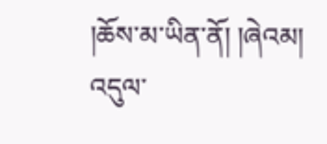།ཆོས་མ་ཡིན་ནོ། །ཞེའམ། འདུལ་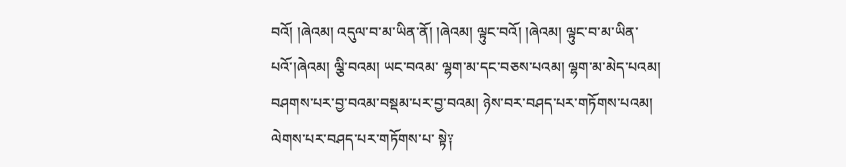བའོ། །ཞེའམ། འདུལ་བ་མ་ཡིན་ནོ། །ཞེའམ། ལྟུང་བའོ། །ཞེའམ། ལྟུང་བ་མ་ཡིན་པའོ་།ཞེའམ། ལྕི་བའམ། ཡང་བའམ་ ལྷག་མ་དང་བཅས་པའམ། ལྷག་མ་མེད་པའམ། བཤགས་པར་བྱ་བའམ་བསྡམ་པར་བྱ་བའམ། ཉེས་བར་བཤད་པར་གཏོགས་པའམ། ལེགས་པར་བཤད་པར་གཏོགས་པ་ སྟེ༑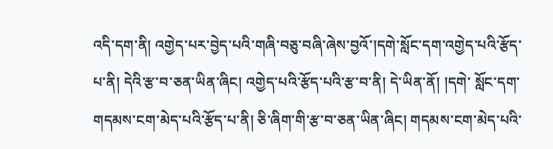འདི་དག་ནི། འགྱེད་པར་བྱེད་པའི་གཞི་བཅུ་བཞི་ཞེས་བྱའོ་།དགེ་སློང་དག་འགྱེད་པའི་རྩོད་པ་ནི། དེའི་རྩ་བ་ཅན་ཡིན་ཞིང། འགྱེད་པའི་རྩོད་པའི་རྩ་བ་ནི། དེ་ཡིན་ནོ། །དགེ་ སློང་དག་གདམས་ངག་མེད་པའི་རྩོད་པ་ནི། ཅི་ཞིག་གི་རྩ་བ་ཅན་ཡིན་ཞིང། གདམས་ངག་མེད་པའི་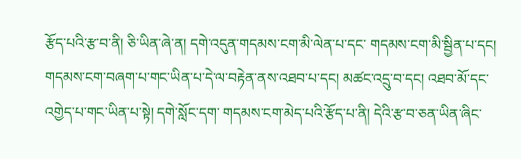རྩོད་པའི་རྩ་བ་ནི། ཅི་ཡིན་ཞེ་ན། དགེ་འདུན་གདམས་ངག་མི་ལེན་པ་དང་ གདམས་ངག་མི་སྦྱིན་པ་དང། གདམས་ངག་བཞག་པ་གང་ཡིན་པ་དེ་ལ་བརྟེན་ནས་འཐབ་པ་དང། མཚང་འདྲུ་བ་དང། འཐབ་མོ་དང་འགྱེད་པ་གང་ཡིན་པ་སྟེ། དགེ་སློང་དག་ གདམས་ངག་མེད་པའི་རྩོད་པ་ནི། དེའི་རྩ་བ་ཅན་ཡིན་ཞིང་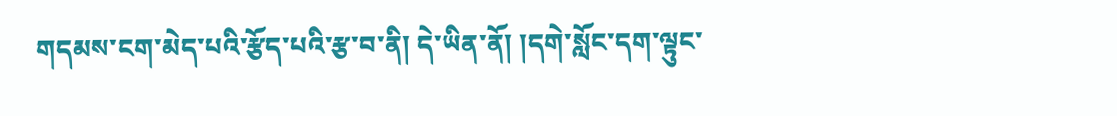གདམས་ངག་མེད་པའི་རྩོད་པའི་རྩ་བ་ནི། དེ་ཡིན་ནོ། །དགེ་སློང་དག་ལྟུང་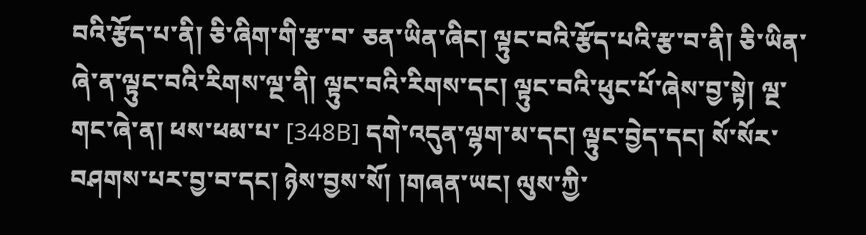བའི་རྩོད་པ་ནི། ཅི་ཞིག་གི་རྩ་བ་ ཅན་ཡིན་ཞིང། ལྟུང་བའི་རྩོད་པའི་རྩ་བ་ནི། ཅི་ཡིན་ཞེ་ན་ལྟུང་བའི་རིགས་ལྔ་ནི། ལྟུང་བའི་རིགས་དང། ལྟུང་བའི་ཕུང་པོ་ཞེས་བྱ་སྟེ། ལྔ་གང་ཞེ་ན། ཕས་ཕམ་པ་ [348B] དགེ་འདུན་ལྷག་མ་དང། ལྟུང་བྱེད་དང། སོ་སོར་བཤགས་པར་བྱ་བ་དང། ཉེས་བྱས་སོ། །གཞན་ཡང། ལུས་ཀྱི་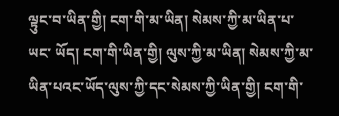ལྟུང་བ་ཡིན་གྱི། ངག་གི་མ་ཡིན། སེམས་ཀྱི་མ་ཡིན་པ་ཡང་ ཡོད། ངག་གི་ཡིན་གྱི། ལུས་ཀྱི་མ་ཡིན། སེམས་ཀྱི་མ་ཡིན་པའང་ཡོད་ལུས་ཀྱི་དང་སེམས་ཀྱི་ཡིན་གྱི། ངག་གི་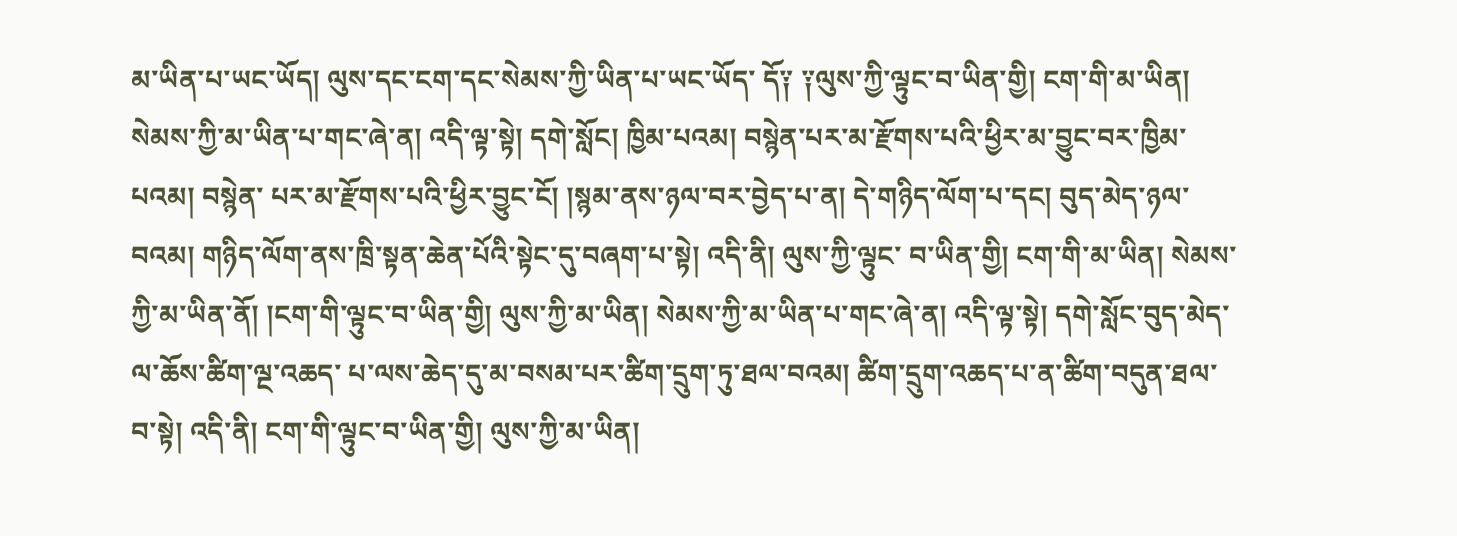མ་ཡིན་པ་ཡང་ཡོད། ལུས་དང་ངག་དང་སེམས་ཀྱི་ཡིན་པ་ཡང་ཡོད་ དོ༑ ༑ལུས་ཀྱི་ལྟུང་བ་ཡིན་གྱི། ངག་གི་མ་ཡིན། སེམས་ཀྱི་མ་ཡིན་པ་གང་ཞེ་ན། འདི་ལྟ་སྟེ། དགེ་སློང། ཁྱིམ་པའམ། བསྙེན་པར་མ་རྫོགས་པའི་ཕྱིར་མ་བྱུང་བར་ཁྱིམ་པའམ། བསྙེན་ པར་མ་རྫོགས་པའི་ཕྱིར་བྱུང་ངོ། །སྙམ་ནས་ཉལ་བར་བྱེད་པ་ན། དེ་གཉིད་ལོག་པ་དང། བུད་མེད་ཉལ་བའམ། གཉིད་ལོག་ནས་ཁྲི་སྟན་ཆེན་པོའི་སྟེང་དུ་བཞག་པ་སྟེ། འདི་ནི། ལུས་ཀྱི་ལྟུང་ བ་ཡིན་གྱི། ངག་གི་མ་ཡིན། སེམས་ཀྱི་མ་ཡིན་ནོ། །ངག་གི་ལྟུང་བ་ཡིན་གྱི། ལུས་ཀྱི་མ་ཡིན། སེམས་ཀྱི་མ་ཡིན་པ་གང་ཞེ་ན། འདི་ལྟ་སྟེ། དགེ་སློང་བུད་མེད་ལ་ཆོས་ཚིག་ལྔ་འཆད་ པ་ལས་ཆེད་དུ་མ་བསམ་པར་ཚིག་དྲུག་ཏུ་ཐལ་བའམ། ཚིག་དྲུག་འཆད་པ་ན་ཚིག་བདུན་ཐལ་བ་སྟེ། འདི་ནི། ངག་གི་ལྟུང་བ་ཡིན་གྱི། ལུས་ཀྱི་མ་ཡིན།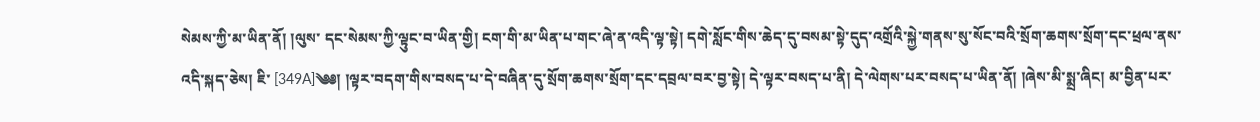སེམས་ཀྱི་མ་ཡིན་ནོ། །ལུས་ དང་སེམས་ཀྱི་ལྟུང་བ་ཡིན་གྱི། ངག་གི་མ་ཡིན་པ་གང་ཞེ་ན་འདི་ལྟ་སྟེ། དགེ་སློང་གིས་ཆེད་དུ་བསམ་སྟེ་དུད་འགྲོའི་སྐྱེ་གནས་སུ་སོང་བའི་སྲོག་ཆགས་སྲོག་དང་ཕྲལ་ནས་འདི་སྐད་ཅེས། ཇི་ [349A]༄༅། །ལྟར་བདག་གིས་བསད་པ་དེ་བཞིན་དུ་སྲོག་ཆགས་སྲོག་དང་དབྲལ་བར་བྱ་སྟེ། དེ་ལྟར་བསད་པ་ནི། དེ་ལེགས་པར་བསད་པ་ཡིན་ནོ། །ཞེས་མི་སྨྲ་ཞིང། མ་བྱིན་པར་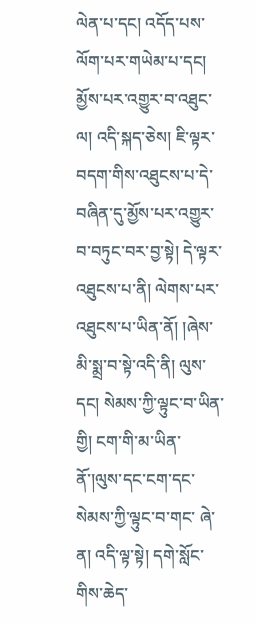ལེན་པ་དང། འདོད་པས་ལོག་པར་གཡེམ་པ་དང། མྱོས་པར་འགྱུར་བ་འཐུང་ལ། འདི་སྐད་ཅེས། ཇི་ལྟར་བདག་གིས་འཐུངས་པ་དེ་བཞིན་དུ་མྱོས་པར་འགྱུར་བ་བཏུང་བར་བྱ་སྟེ། དེ་ལྟར་ འཐུངས་པ་ནི། ལེགས་པར་འཐུངས་པ་ཡིན་ནོ། །ཞེས་མི་སྨྲ་བ་སྟེ་འདི་ནི། ལུས་དང། སེམས་ཀྱི་ལྟུང་བ་ཡིན་གྱི། ངག་གི་མ་ཡིན་ནོ་།ལུས་དང་ངག་དང་སེམས་ཀྱི་ལྟུང་བ་གང་ ཞེ་ན། འདི་ལྟ་སྟེ། དགེ་སློང་གིས་ཆེད་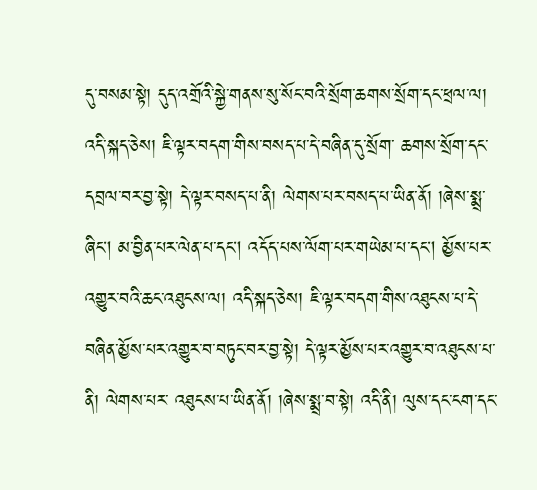དུ་བསམ་སྟེ། དུད་འགྲོའི་སྐྱེ་གནས་སུ་སོང་བའི་སྲོག་ཆགས་སྲོག་དང་ཕྲལ་ལ། འདི་སྐད་ཅེས། ཇི་ལྟར་བདག་གིས་བསད་པ་དེ་བཞིན་དུ་སྲོག་ ཆགས་སྲོག་དང་དབྲལ་བར་བྱ་སྟེ། དེ་ལྟར་བསད་པ་ནི། ལེགས་པར་བསད་པ་ཡིན་ནོ། །ཞེས་སྨྲ་ཞིང། མ་བྱིན་པར་ལེན་པ་དང། འདོད་པས་ལོག་པར་གཡེམ་པ་དང། མྱོས་པར་ འགྱུར་བའི་ཆང་འཐུངས་ལ། འདི་སྐད་ཅེས། ཇི་ལྟར་བདག་གིས་འཐུངས་པ་དེ་བཞིན་མྱོས་པར་འགྱུར་བ་བཏུང་བར་བྱ་སྟེ། དེ་ལྟར་མྱོས་པར་འགྱུར་བ་འཐུངས་པ་ནི། ལེགས་པར་ འཐུངས་པ་ཡིན་ནོ། །ཞེས་སྨྲ་བ་སྟེ། འདི་ནི། ལུས་དང་ངག་དང་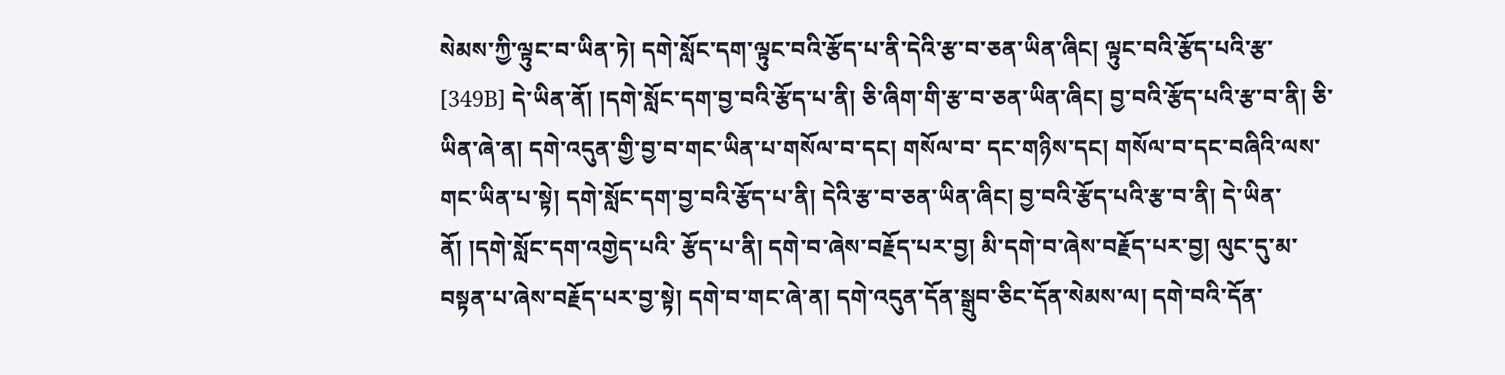སེམས་ཀྱི་ལྟུང་བ་ཡིན་ཏེ། དགེ་སློང་དག་ལྟུང་བའི་རྩོད་པ་ནི་དེའི་རྩ་བ་ཅན་ཡིན་ཞིང། ལྟུང་བའི་རྩོད་པའི་རྩ་ [349B] དེ་ཡིན་ནོ། །དགེ་སློང་དག་བྱ་བའི་རྩོད་པ་ནི། ཅི་ཞིག་གི་རྩ་བ་ཅན་ཡིན་ཞིང། བྱ་བའི་རྩོད་པའི་རྩ་བ་ནི། ཅི་ཡིན་ཞེ་ན། དགེ་འདུན་གྱི་བྱ་བ་གང་ཡིན་པ་གསོལ་བ་དང། གསོལ་བ་ དང་གཉིས་དང། གསོལ་བ་དང་བཞིའི་ལས་གང་ཡིན་པ་སྟེ། དགེ་སློང་དག་བྱ་བའི་རྩོད་པ་ནི། དེའི་རྩ་བ་ཅན་ཡིན་ཞིང། བྱ་བའི་རྩོད་པའི་རྩ་བ་ནི། དེ་ཡིན་ནོ། །དགེ་སློང་དག་འགྱེད་པའི་ རྩོད་པ་ནི། དགེ་བ་ཞེས་བརྗོད་པར་བྱ། མི་དགེ་བ་ཞེས་བརྗོད་པར་བྱ། ལུང་དུ་མ་བསྟན་པ་ཞེས་བརྗོད་པར་བྱ་སྟེ། དགེ་བ་གང་ཞེ་ན། དགེ་འདུན་དོན་སྒྲུབ་ཅིང་དོན་སེམས་ལ། དགེ་བའི་དོན་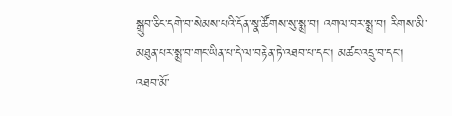སྒྲུབ་ཅིང་དགེ་བ་སེམས་པའི་དོན་སྣ་ཚོགས་སུ་སྨྲ་བ། འགལ་བར་སྨྲ་བ། རིགས་མི་མཐུན་པར་སྨྲ་བ་གང་ཡིན་པ་དེ་ལ་བརྟེན་ཏེ་འཐབ་པ་དང། མཚང་འདྲུ་བ་དང། འཐབ་མོ་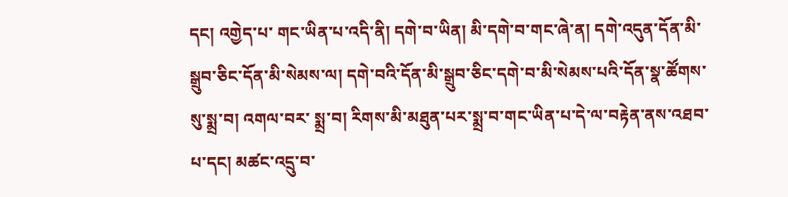དང། འགྱེད་པ་ གང་ཡིན་པ་འདི་ནི། དགེ་བ་ཡིན། མི་དགེ་བ་གང་ཞེ་ན། དགེ་འདུན་དོན་མི་སྒྲུབ་ཅིང་དོན་མི་སེམས་ལ། དགེ་བའི་དོན་མི་སྒྲུབ་ཅིང་དགེ་བ་མི་སེམས་པའི་དོན་སྣ་ཚོགས་སུ་སྨྲ་བ། འགལ་བར་ སྨྲ་བ། རིགས་མི་མཐུན་པར་སྨྲ་བ་གང་ཡིན་པ་དེ་ལ་བརྟེན་ནས་འཐབ་པ་དང། མཚང་འདྲུ་བ་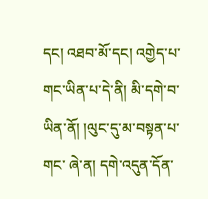དང། འཐབ་མོ་དང། འགྱེད་པ་གང་ཡིན་པ་དེ་ནི། མི་དགེ་བ་ཡིན་ནོ། །ལུང་དུ་མ་བསྟན་པ་གང་ ཞེ་ན། དགེ་འདུན་དོན་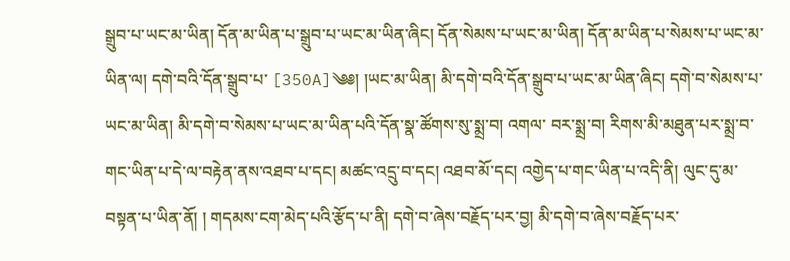སྒྲུབ་པ་ཡང་མ་ཡིན། དོན་མ་ཡིན་པ་སྒྲུབ་པ་ཡང་མ་ཡིན་ཞིང། དོན་སེམས་པ་ཡང་མ་ཡིན། དོན་མ་ཡིན་པ་སེམས་པ་ཡང་མ་ཡིན་ལ། དགེ་བའི་དོན་སྒྲུབ་པ་ [350A]༄༅། །ཡང་མ་ཡིན། མི་དགེ་བའི་དོན་སྒྲུབ་པ་ཡང་མ་ཡིན་ཞིང། དགེ་བ་སེམས་པ་ཡང་མ་ཡིན། མི་དགེ་བ་སེམས་པ་ཡང་མ་ཡིན་པའི་དོན་སྣ་ཚོགས་སུ་སྨྲ་བ། འགལ་ བར་སྨྲ་བ། རིགས་མི་མཐུན་པར་སྨྲ་བ་གང་ཡིན་པ་དེ་ལ་བརྟེན་ནས་འཐབ་པ་དང། མཚང་འདྲུ་བ་དང། འཐབ་མོ་དང། འགྱེད་པ་གང་ཡིན་པ་འདི་ནི། ལུང་དུ་མ་བསྟན་པ་ཡིན་ནོ། ། གདམས་ངག་མེད་པའི་རྩོད་པ་ནི། དགེ་བ་ཞེས་བརྗོད་པར་བྱ། མི་དགེ་བ་ཞེས་བརྗོད་པར་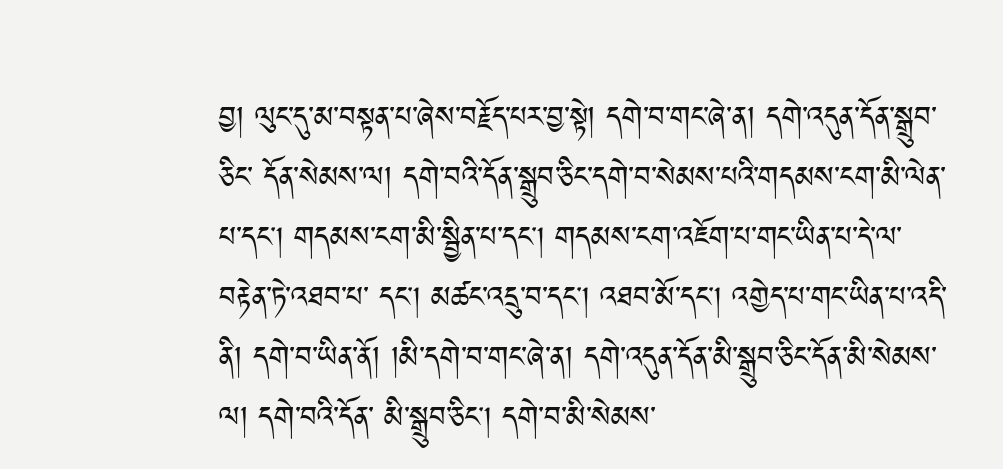བྱ། ལུང་དུ་མ་བསྟན་པ་ཞེས་བརྗོད་པར་བྱ་སྟེ། དགེ་བ་གང་ཞེ་ན། དགེ་འདུན་དོན་སྒྲུབ་ཅིང་ དོན་སེམས་ལ། དགེ་བའི་དོན་སྒྲུབ་ཅིང་དགེ་བ་སེམས་པའི་གདམས་ངག་མི་ལེན་པ་དང། གདམས་ངག་མི་སྦྱིན་པ་དང། གདམས་ངག་འཇོག་པ་གང་ཡིན་པ་དེ་ལ་བརྟེན་ཏེ་འཐབ་པ་ དང། མཚང་འདྲུ་བ་དང། འཐབ་མོ་དང། འགྱེད་པ་གང་ཡིན་པ་འདི་ནི། དགེ་བ་ཡིན་ནོ། །མི་དགེ་བ་གང་ཞེ་ན། དགེ་འདུན་དོན་མི་སྒྲུབ་ཅིང་དོན་མི་སེམས་ལ། དགེ་བའི་དོན་ མི་སྒྲུབ་ཅིང། དགེ་བ་མི་སེམས་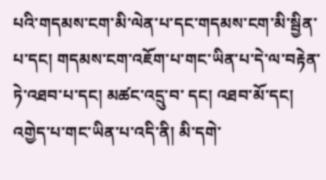པའི་གདམས་ངག་མི་ལེན་པ་དང་གདམས་ངག་མི་སྦྱིན་པ་དང། གདམས་ངག་འཇོག་པ་གང་ཡིན་པ་དེ་ལ་བརྟེན་ཏེ་འཐབ་པ་དང། མཚང་འདྲུ་བ་ དང། འཐབ་མོ་དང། འགྱེད་པ་གང་ཡིན་པ་འདི་ནི། མི་དགེ་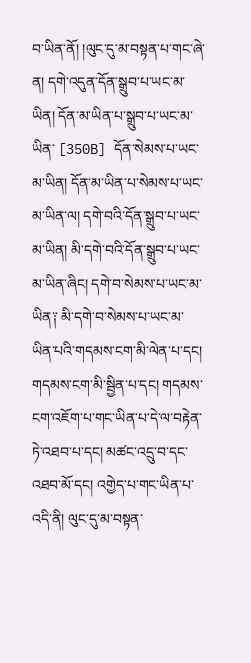བ་ཡིན་ནོ། །ལུང་དུ་མ་བསྟན་པ་གང་ཞེ་ན། དགེ་འདུན་དོན་སྒྲུབ་པ་ཡང་མ་ཡིན། དོན་མ་ཡིན་པ་སྒྲུབ་པ་ཡང་མ་ཡིན་ [350B] དོན་སེམས་པ་ཡང་མ་ཡིན། དོན་མ་ཡིན་པ་སེམས་པ་ཡང་མ་ཡིན་ལ། དགེ་བའི་དོན་སྒྲུབ་པ་ཡང་མ་ཡིན། མི་དགེ་བའི་དོན་སྒྲུབ་པ་ཡང་མ་ཡིན་ཞིང། དགེ་བ་སེམས་པ་ཡང་མ་ ཡིན༑ མི་དགེ་བ་སེམས་པ་ཡང་མ་ཡིན་པའི་གདམས་ངག་མི་ལེན་པ་དང། གདམས་ངག་མི་སྦྱིན་པ་དང། གདམས་ངག་འཇོག་པ་གང་ཡིན་པ་དེ་ལ་བརྟེན་ཏེ་འཐབ་པ་དང། མཚང་འདྲུ་བ་དང་ འཐབ་མོ་དང། འགྱེད་པ་གང་ཡིན་པ་འདི་ནི། ལུང་དུ་མ་བསྟན་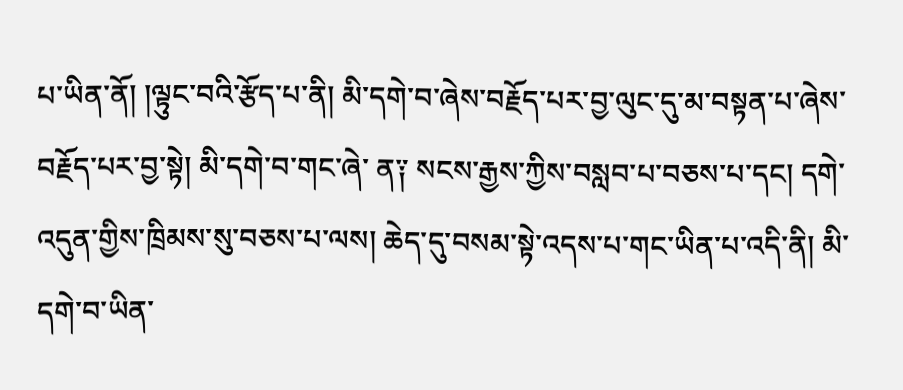པ་ཡིན་ནོ། །ལྟུང་བའི་རྩོད་པ་ནི། མི་དགེ་བ་ཞེས་བརྗོད་པར་བྱ་ལུང་དུ་མ་བསྟན་པ་ཞེས་བརྗོད་པར་བྱ་སྟེ། མི་དགེ་བ་གང་ཞེ་ ན༑ སངས་རྒྱས་ཀྱིས་བསླབ་པ་བཅས་པ་དང། དགེ་འདུན་གྱིས་ཁྲིམས་སུ་བཅས་པ་ལས། ཆེད་དུ་བསམ་སྟེ་འདས་པ་གང་ཡིན་པ་འདི་ནི། མི་དགེ་བ་ཡིན་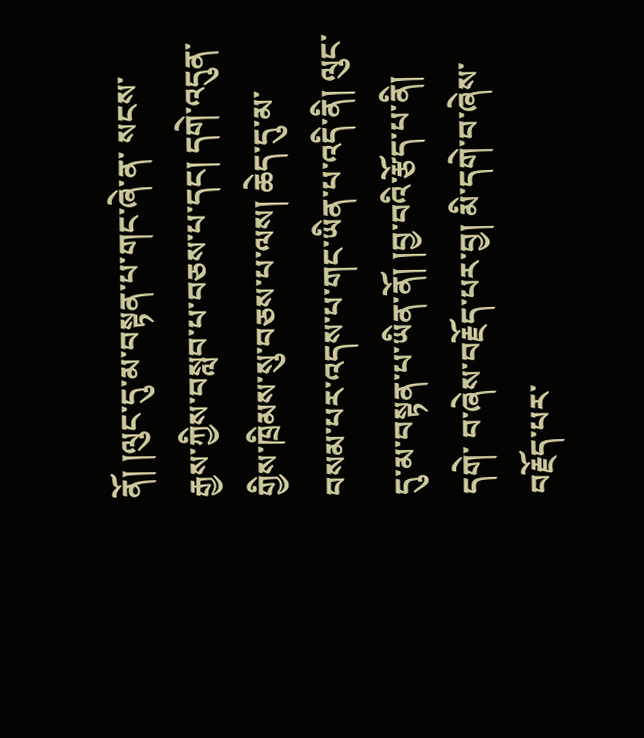ནོ། །ལུང་དུ་མ་བསྟན་པ་གང་ཞེ་ན་ སངས་རྒྱས་ཀྱིས་བསླབ་པ་བཅས་པ་དང། དགེ་འདུན་གྱིས་ཁྲིམས་སུ་བཅས་པ་ལས། ཆེད་དུ་མ་བསམ་པར་འདས་པ་གང་ཡིན་པ་འདི་ནི། ལུང་དུ་མ་བསྟན་པ་ཡིན་ནོ། །བྱ་བའི་རྩོད་པ་ནི། དགེ་ བ་ཞེས་བརྗོད་པར་བྱ། མི་དགེ་བ་ཞེས་བརྗོད་པར་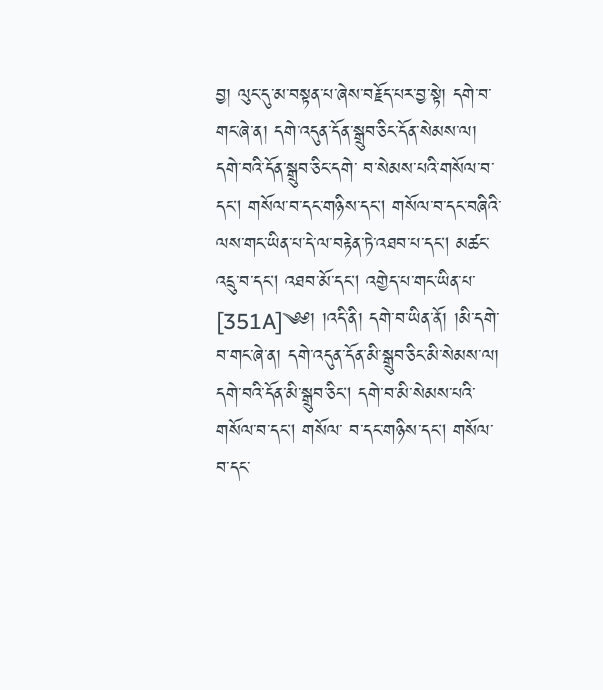བྱ། ལུང་དུ་མ་བསྟན་པ་ཞེས་བརྗོད་པར་བྱ་སྟེ། དགེ་བ་གང་ཞེ་ན། དགེ་འདུན་དོན་སྒྲུབ་ཅིང་དོན་སེམས་ལ། དགེ་བའི་དོན་སྒྲུབ་ཅིང་དགེ་ བ་སེམས་པའི་གསོལ་བ་དང། གསོལ་བ་དང་གཉིས་དང། གསོལ་བ་དང་བཞིའི་ལས་གང་ཡིན་པ་དེ་ལ་བརྟེན་ཏེ་འཐབ་པ་དང། མཚང་འདྲུ་བ་དང། འཐབ་མོ་དང། འགྱེད་པ་གང་ཡིན་པ་ [351A]༄༅། །འདི་ནི། དགེ་བ་ཡིན་ནོ། །མི་དགེ་བ་གང་ཞེ་ན། དགེ་འདུན་དོན་མི་སྒྲུབ་ཅིང་མི་སེམས་ལ། དགེ་བའི་དོན་མི་སྒྲུབ་ཅིང། དགེ་བ་མི་སེམས་པའི་གསོལ་བ་དང། གསོལ་ བ་དང་གཉིས་དང། གསོལ་བ་དང་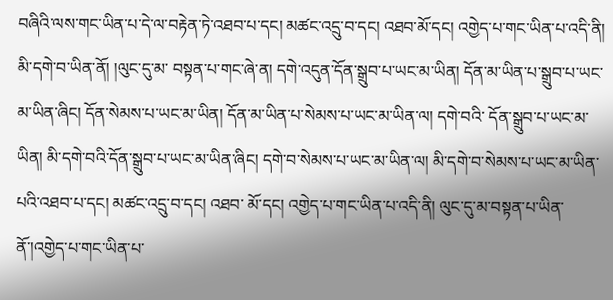བཞིའི་ལས་གང་ཡིན་པ་དེ་ལ་བརྟེན་ཏེ་འཐབ་པ་དང། མཚང་འདྲུ་བ་དང། འཐབ་མོ་དང། འགྱེད་པ་གང་ཡིན་པ་འདི་ནི། མི་དགེ་བ་ཡིན་ནོ། །ལུང་དུ་མ་ བསྟན་པ་གང་ཞེ་ན། དགེ་འདུན་དོན་སྒྲུབ་པ་ཡང་མ་ཡིན། དོན་མ་ཡིན་པ་སྒྲུབ་པ་ཡང་མ་ཡིན་ཞིང། དོན་སེམས་པ་ཡང་མ་ཡིན། དོན་མ་ཡིན་པ་སེམས་པ་ཡང་མ་ཡིན་ལ། དགེ་བའི་ དོན་སྒྲུབ་པ་ཡང་མ་ཡིན། མི་དགེ་བའི་དོན་སྒྲུབ་པ་ཡང་མ་ཡིན་ཞིང། དགེ་བ་སེམས་པ་ཡང་མ་ཡིན་ལ། མི་དགེ་བ་སེམས་པ་ཡང་མ་ཡིན་པའི་འཐབ་པ་དང། མཚང་འདྲུ་བ་དང། འཐབ་ མོ་དང། འགྱེད་པ་གང་ཡིན་པ་འདི་ནི། ལུང་དུ་མ་བསྟན་པ་ཡིན་ནོ་།འགྱེད་པ་གང་ཡིན་པ་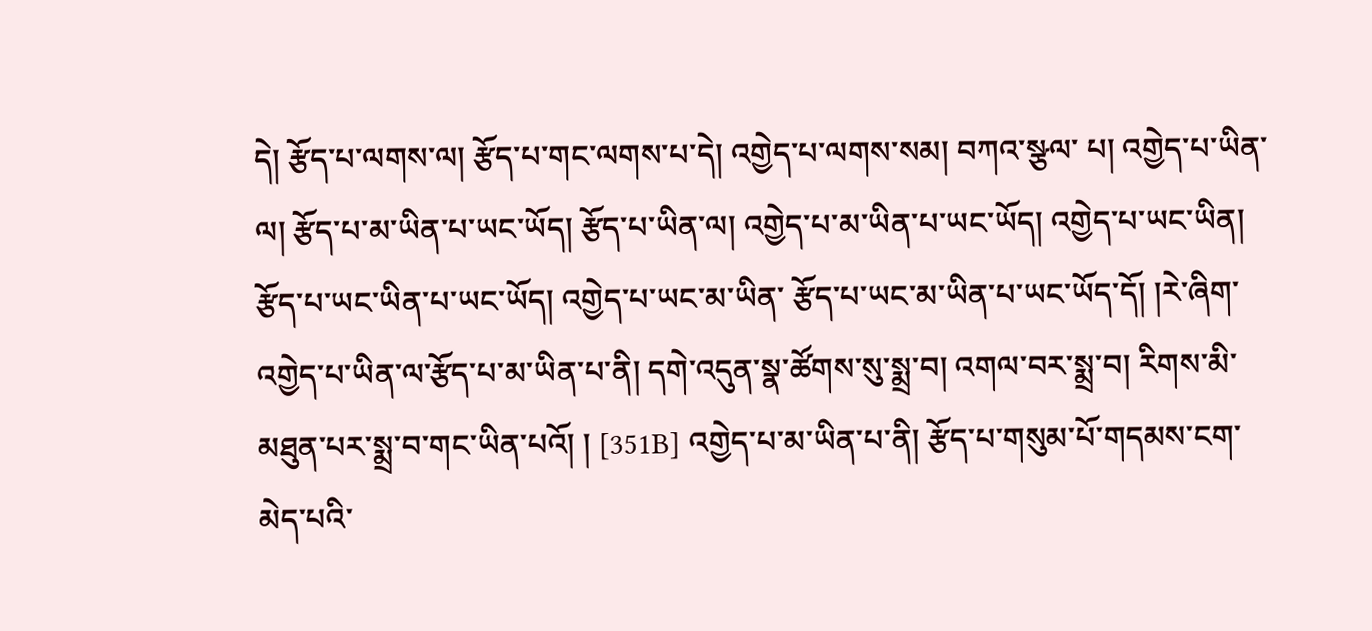དེ། རྩོད་པ་ལགས་ལ། རྩོད་པ་གང་ལགས་པ་དེ། འགྱེད་པ་ལགས་སམ། བཀའ་སྩལ་ པ། འགྱེད་པ་ཡིན་ལ། རྩོད་པ་མ་ཡིན་པ་ཡང་ཡོད། རྩོད་པ་ཡིན་ལ། འགྱེད་པ་མ་ཡིན་པ་ཡང་ཡོད། འགྱེད་པ་ཡང་ཡིན། རྩོད་པ་ཡང་ཡིན་པ་ཡང་ཡོད། འགྱེད་པ་ཡང་མ་ཡིན་ རྩོད་པ་ཡང་མ་ཡིན་པ་ཡང་ཡོད་དོ། །རེ་ཞིག་འགྱེད་པ་ཡིན་ལ་རྩོད་པ་མ་ཡིན་པ་ནི། དགེ་འདུན་སྣ་ཚོགས་སུ་སྨྲ་བ། འགལ་བར་སྨྲ་བ། རིགས་མི་མཐུན་པར་སྨྲ་བ་གང་ཡིན་པའོ། ། [351B] འགྱེད་པ་མ་ཡིན་པ་ནི། རྩོད་པ་གསུམ་པོ་གདམས་ངག་མེད་པའི་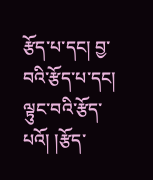རྩོད་པ་དང། བྱ་བའི་རྩོད་པ་དང། ལྟུང་བའི་རྩོད་པའོ། །རྩོད་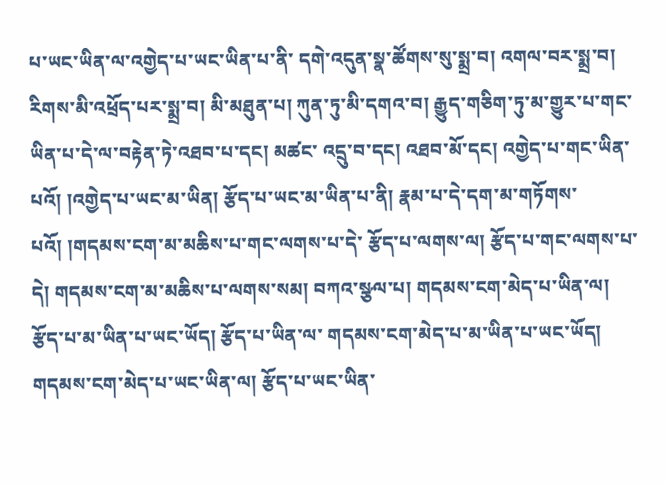པ་ཡང་ཡིན་ལ་འགྱེད་པ་ཡང་ཡིན་པ་ནི་ དགེ་འདུན་སྣ་ཚོགས་སུ་སྨྲ་བ། འགལ་བར་སྨྲ་བ། རིགས་མི་འཕྲོད་པར་སྨྲ་བ། མི་མཐུན་པ། ཀུན་ཏུ་མི་དགའ་བ། རྒྱུད་གཅིག་ཏུ་མ་གྱུར་པ་གང་ཡིན་པ་དེ་ལ་བརྟེན་ཏེ་འཐབ་པ་དང། མཚང་ འདྲུ་བ་དང། འཐབ་མོ་དང། འགྱེད་པ་གང་ཡིན་པའོ། །འགྱེད་པ་ཡང་མ་ཡིན། རྩོད་པ་ཡང་མ་ཡིན་པ་ནི། རྣམ་པ་དེ་དག་མ་གཏོགས་པའོ། །གདམས་ངག་མ་མཆིས་པ་གང་ལགས་པ་དེ་ རྩོད་པ་ལགས་ལ། རྩོད་པ་གང་ལགས་པ་དེ། གདམས་ངག་མ་མཆིས་པ་ལགས་སམ། བཀའ་སྩལ་པ། གདམས་ངག་མེད་པ་ཡིན་ལ། རྩོད་པ་མ་ཡིན་པ་ཡང་ཡོད། རྩོད་པ་ཡིན་ལ་ གདམས་ངག་མེད་པ་མ་ཡིན་པ་ཡང་ཡོད། གདམས་ངག་མེད་པ་ཡང་ཡིན་ལ། རྩོད་པ་ཡང་ཡིན་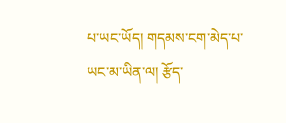པ་ཡང་ཡོད། གདམས་ངག་མེད་པ་ཡང་མ་ཡིན་ལ། རྩོད་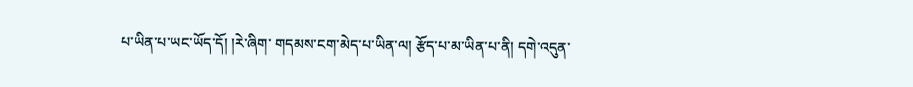པ་ཡིན་པ་ཡང་ཡོད་དོ། །རེ་ཞིག་ གདམས་ངག་མེད་པ་ཡིན་ལ། རྩོད་པ་མ་ཡིན་པ་ནི། དགེ་འདུན་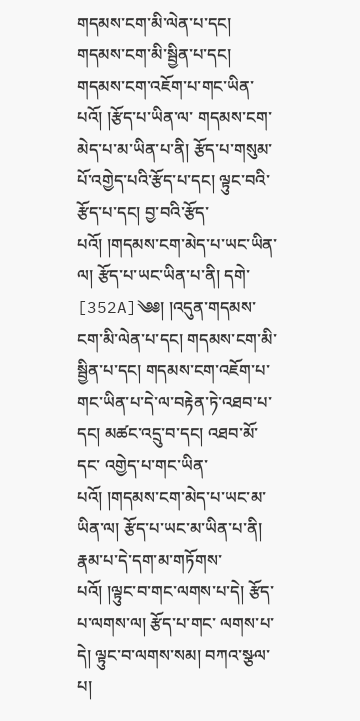གདམས་ངག་མི་ལེན་པ་དང། གདམས་ངག་མི་སྦྱིན་པ་དང། གདམས་ངག་འཇོག་པ་གང་ཡིན་པའོ། །རྩོད་པ་ཡིན་ལ་ གདམས་ངག་མེད་པ་མ་ཡིན་པ་ནི། རྩོད་པ་གསུམ་པོ་འགྱེད་པའི་རྩོད་པ་དང། ལྟུང་བའི་རྩོད་པ་དང། བྱ་བའི་རྩོད་པའོ། །གདམས་ངག་མེད་པ་ཡང་ཡིན་ལ། རྩོད་པ་ཡང་ཡིན་པ་ནི། དགེ་ [352A]༄༅། །འདུན་གདམས་ངག་མི་ལེན་པ་དང། གདམས་ངག་མི་སྦྱིན་པ་དང། གདམས་ངག་འཇོག་པ་གང་ཡིན་པ་དེ་ལ་བརྟེན་ཏེ་འཐབ་པ་དང། མཚང་འདྲུ་བ་དང། འཐབ་མོ་དང་ འགྱེད་པ་གང་ཡིན་པའོ། །གདམས་ངག་མེད་པ་ཡང་མ་ཡིན་ལ། རྩོད་པ་ཡང་མ་ཡིན་པ་ནི། རྣམ་པ་དེ་དག་མ་གཏོགས་པའོ། །ལྟུང་བ་གང་ལགས་པ་དེ། རྩོད་པ་ལགས་ལ། རྩོད་པ་གང་ ལགས་པ་དེ། ལྟུང་བ་ལགས་སམ། བཀའ་སྩལ་པ།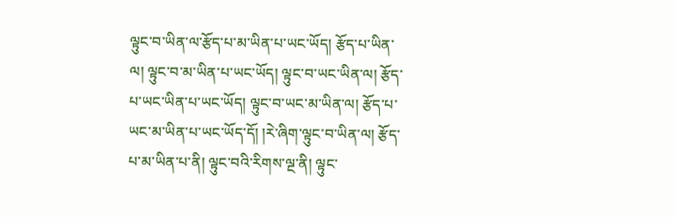ལྟུང་བ་ཡིན་ལ་རྩོད་པ་མ་ཡིན་པ་ཡང་ཡོད། རྩོད་པ་ཡིན་ལ། ལྟུང་བ་མ་ཡིན་པ་ཡང་ཡོད། ལྟུང་བ་ཡང་ཡིན་ལ། རྩོད་ པ་ཡང་ཡིན་པ་ཡང་ཡོད། ལྟུང་བ་ཡང་མ་ཡིན་ལ། རྩོད་པ་ཡང་མ་ཡིན་པ་ཡང་ཡོད་དོ། །རེ་ཞིག་ལྟུང་བ་ཡིན་ལ། རྩོད་པ་མ་ཡིན་པ་ནི། ལྟུང་བའི་རིགས་ལྔ་ནི། ལྟུང་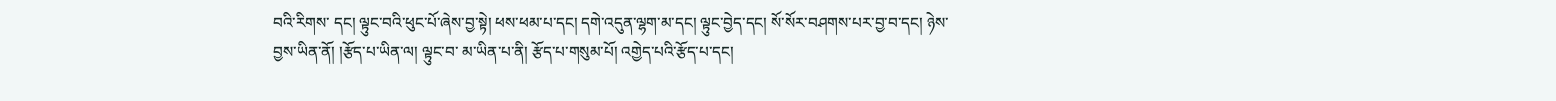བའི་རིགས་ དང། ལྟུང་བའི་ཕུང་པོ་ཞེས་བྱ་སྟེ། ཕས་ཕམ་པ་དང། དགེ་འདུན་ལྷག་མ་དང། ལྟུང་བྱེད་དང། སོ་སོར་བཤགས་པར་བྱ་བ་དང། ཉེས་བྱས་ཡིན་ནོ། །རྩོད་པ་ཡིན་ལ། ལྟུང་བ་ མ་ཡིན་པ་ནི། རྩོད་པ་གསུམ་པོ། འགྱེད་པའི་རྩོད་པ་དང།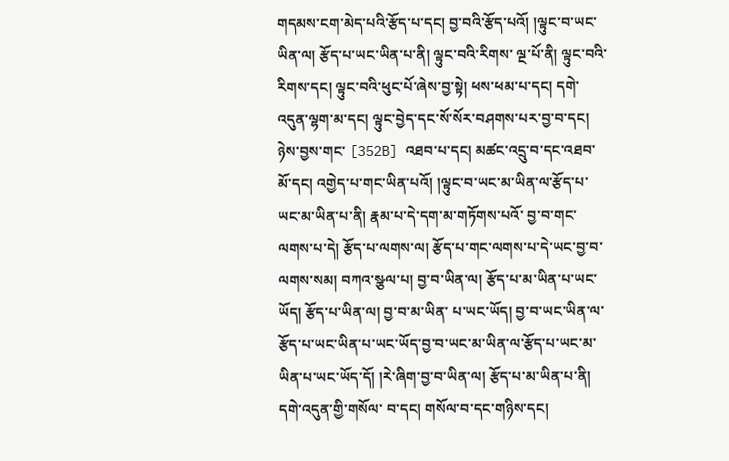གདམས་ངག་མེད་པའི་རྩོད་པ་དང། བྱ་བའི་རྩོད་པའོ། །ལྟུང་བ་ཡང་ཡིན་ལ། རྩོད་པ་ཡང་ཡིན་པ་ནི། ལྟུང་བའི་རིགས་ ལྔ་པོ་ནི། ལྟུང་བའི་རིགས་དང། ལྟུང་བའི་ཕུང་པོ་ཞེས་བྱ་སྟེ། ཕས་ཕམ་པ་དང། དགེ་འདུན་ལྷག་མ་དང། ལྟུང་བྱེད་དང་སོ་སོར་བཤགས་པར་བྱ་བ་དང། ཉེས་བྱས་གང་ [352B] འཐབ་པ་དང། མཚང་འདྲུ་བ་དང་འཐབ་མོ་དང། འགྱེད་པ་གང་ཡིན་པའོ། །ལྟུང་བ་ཡང་མ་ཡིན་ལ་རྩོད་པ་ཡང་མ་ཡིན་པ་ནི། རྣམ་པ་དེ་དག་མ་གཏོགས་པའོ་ བྱ་བ་གང་ལགས་པ་དེ། རྩོད་པ་ལགས་ལ། རྩོད་པ་གང་ལགས་པ་དེ་ཡང་བྱ་བ་ལགས་སམ། བཀའ་སྩལ་པ། བྱ་བ་ཡིན་ལ། རྩོད་པ་མ་ཡིན་པ་ཡང་ཡོད། རྩོད་པ་ཡིན་ལ། བྱ་བ་མ་ཡིན་ པ་ཡང་ཡོད། བྱ་བ་ཡང་ཡིན་ལ་རྩོད་པ་ཡང་ཡིན་པ་ཡང་ཡོད་བྱ་བ་ཡང་མ་ཡིན་ལ་རྩོད་པ་ཡང་མ་ཡིན་པ་ཡང་ཡོད་དོ། །རེ་ཞིག་བྱ་བ་ཡིན་ལ། རྩོད་པ་མ་ཡིན་པ་ནི། དགེ་འདུན་གྱི་གསོལ་ བ་དང། གསོལ་བ་དང་གཉིས་དང།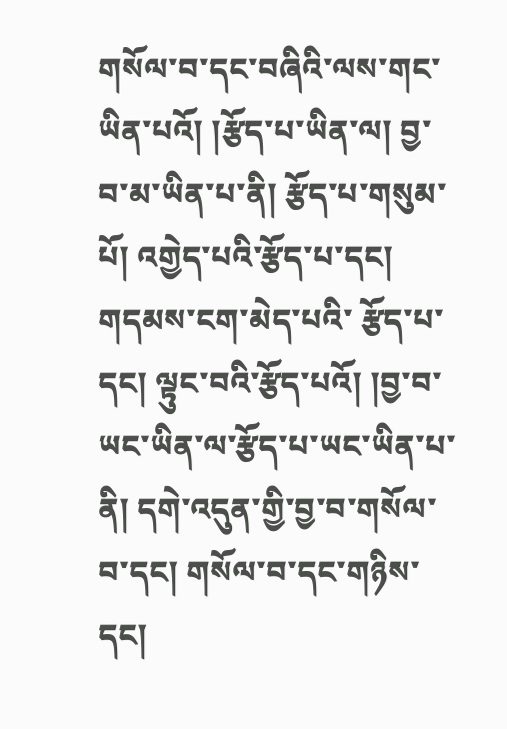གསོལ་བ་དང་བཞིའི་ལས་གང་ཡིན་པའོ། །རྩོད་པ་ཡིན་ལ། བྱ་བ་མ་ཡིན་པ་ནི། རྩོད་པ་གསུམ་པོ། འགྱེད་པའི་རྩོད་པ་དང། གདམས་ངག་མེད་པའི་ རྩོད་པ་དང། ལྟུང་བའི་རྩོད་པའོ། །བྱ་བ་ཡང་ཡིན་ལ་རྩོད་པ་ཡང་ཡིན་པ་ནི། དགེ་འདུན་གྱི་བྱ་བ་གསོལ་བ་དང། གསོལ་བ་དང་གཉིས་དང།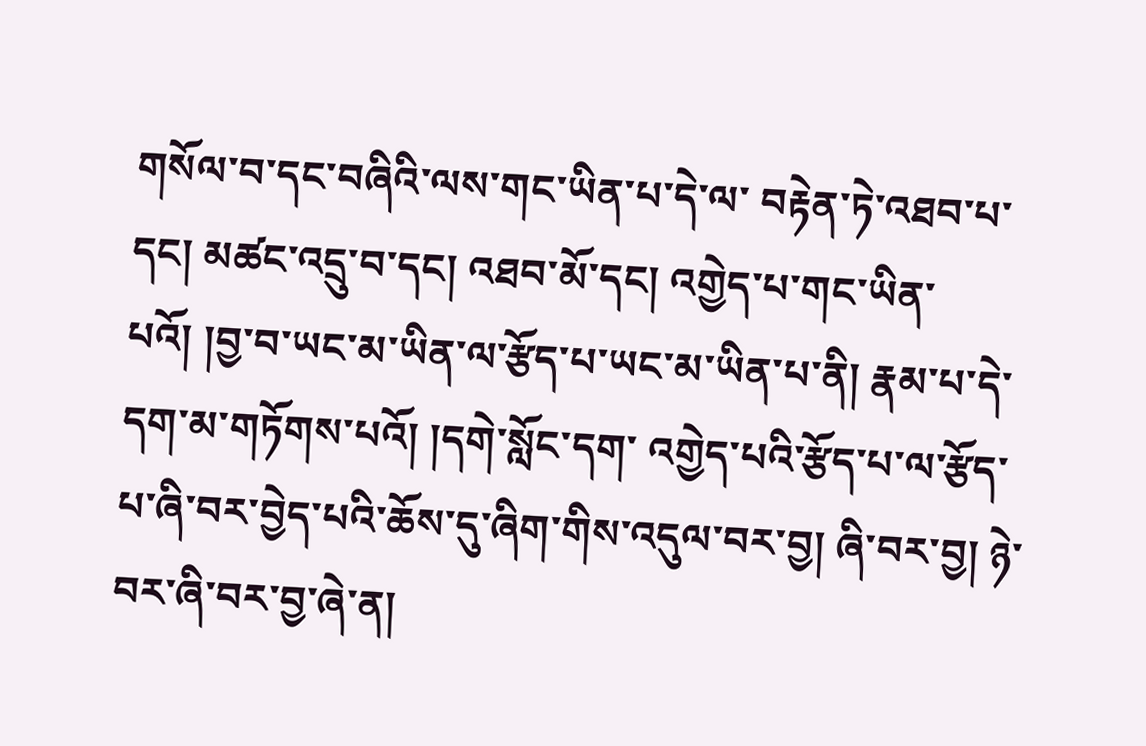གསོལ་བ་དང་བཞིའི་ལས་གང་ཡིན་པ་དེ་ལ་ བརྟེན་ཏེ་འཐབ་པ་དང། མཚང་འདྲུ་བ་དང། འཐབ་མོ་དང། འགྱེད་པ་གང་ཡིན་པའོ། །བྱ་བ་ཡང་མ་ཡིན་ལ་རྩོད་པ་ཡང་མ་ཡིན་པ་ནི། རྣམ་པ་དེ་དག་མ་གཏོགས་པའོ། །དགེ་སློང་དག་ འགྱེད་པའི་རྩོད་པ་ལ་རྩོད་པ་ཞི་བར་བྱེད་པའི་ཆོས་དུ་ཞིག་གིས་འདུལ་བར་བྱ། ཞི་བར་བྱ། ཉེ་བར་ཞི་བར་བྱ་ཞེ་ན།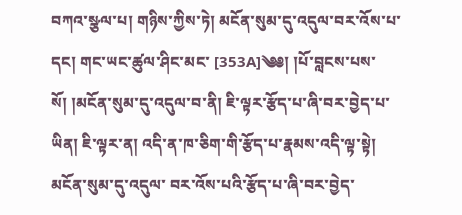བཀའ་སྩལ་པ། གཉིས་ཀྱིས་ཏེ། མངོན་སུམ་དུ་འདུལ་བར་འོས་པ་དང། གང་ཡང་ཚུལ་ཤིང་མང་ [353A]༄༅། །པོ་བླངས་པས་སོ། །མངོན་སུམ་དུ་འདུལ་བ་ནི། ཇི་ལྟར་རྩོད་པ་ཞི་བར་བྱེད་པ་ཡིན། ཇི་ལྟར་ན། འདི་ན་ཁ་ཅིག་གི་རྩོད་པ་རྣམས་འདི་ལྟ་སྟེ། མངོན་སུམ་དུ་འདུལ་ བར་འོས་པའི་རྩོད་པ་ཞི་བར་བྱེད་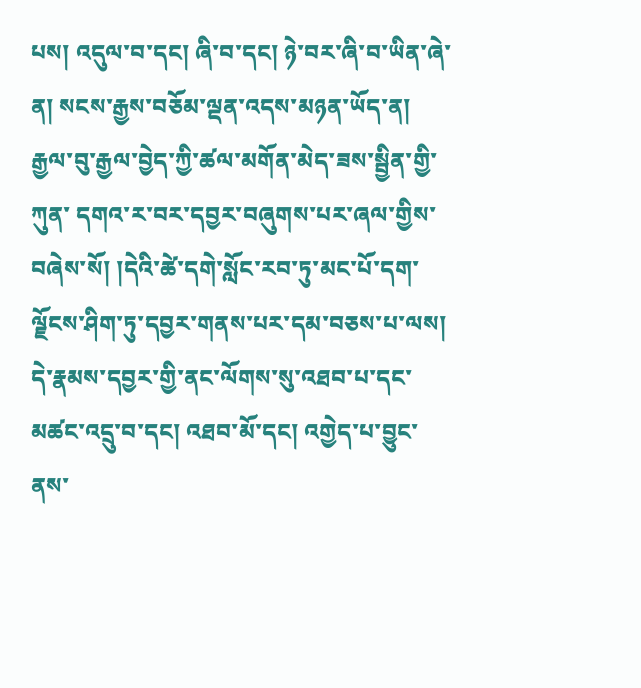པས། འདུལ་བ་དང། ཞི་བ་དང། ཉེ་བར་ཞི་བ་ཡིན་ཞེ་ན། སངས་རྒྱས་བཅོམ་ལྡན་འདས་མཉན་ཡོད་ན། རྒྱལ་བུ་རྒྱལ་བྱེད་ཀྱི་ཚལ་མགོན་མེད་ཟས་སྦྱིན་གྱི་ཀུན་ དགའ་ར་བར་དབྱར་བཞུགས་པར་ཞལ་གྱིས་བཞེས་སོ། །དེའི་ཚེ་དགེ་སློང་རབ་ཏུ་མང་པོ་དག་ལྗོངས་ཤིག་ཏུ་དབྱར་གནས་པར་དམ་བཅས་པ་ལས། དེ་རྣམས་དབྱར་གྱི་ནང་ལོགས་སུ་འཐབ་པ་དང་ མཚང་འདྲུ་བ་དང། འཐབ་མོ་དང། འགྱེད་པ་བྱུང་ནས་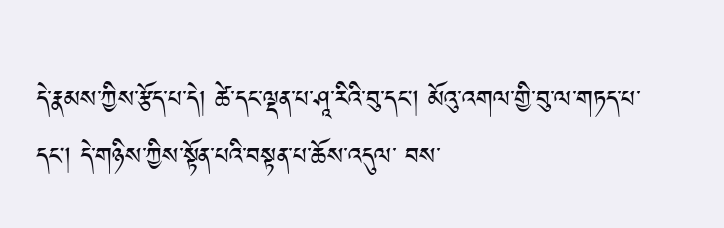དེ་རྣམས་ཀྱིས་རྩོད་པ་དེ། ཚེ་དང་ལྡན་པ་ཤཱ་རིའི་བུ་དང། མོའུ་འགལ་གྱི་བུ་ལ་གཏད་པ་དང། དེ་གཉིས་ཀྱིས་སྟོན་པའི་བསྟན་པ་ཆོས་འདུལ་ བས་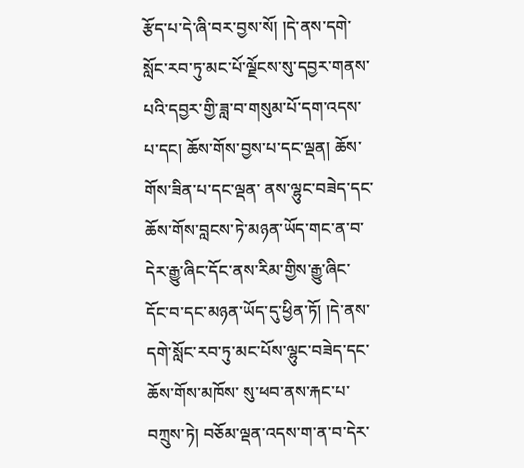རྩོད་པ་དེ་ཞི་བར་བྱས་སོ། །དེ་ནས་དགེ་སློང་རབ་ཏུ་མང་པོ་ལྗོངས་སུ་དབྱར་གནས་པའི་དབྱར་གྱི་ཟླ་བ་གསུམ་པོ་དག་འདས་པ་དང། ཆོས་གོས་བྱས་པ་དང་ལྡན། ཆོས་གོས་ཟིན་པ་དང་ལྡན་ ནས་ལྷུང་བཟེད་དང་ཆོས་གོས་བླངས་ཏེ་མཉན་ཡོད་གང་ན་བ་དེར་རྒྱུ་ཞིང་དོང་ནས་རིམ་གྱིས་རྒྱུ་ཞིང་དོང་བ་དང་མཉན་ཡོད་དུ་ཕྱིན་ཏོ། །དེ་ནས་དགེ་སློང་རབ་ཏུ་མང་པོས་ལྷུང་བཟེད་དང་ཆོས་གོས་མཁོས་ སུ་ཕབ་ནས་རྐང་པ་བཀྲུས་ཏེ། བཅོམ་ལྡན་འདས་ག་ན་བ་དེར་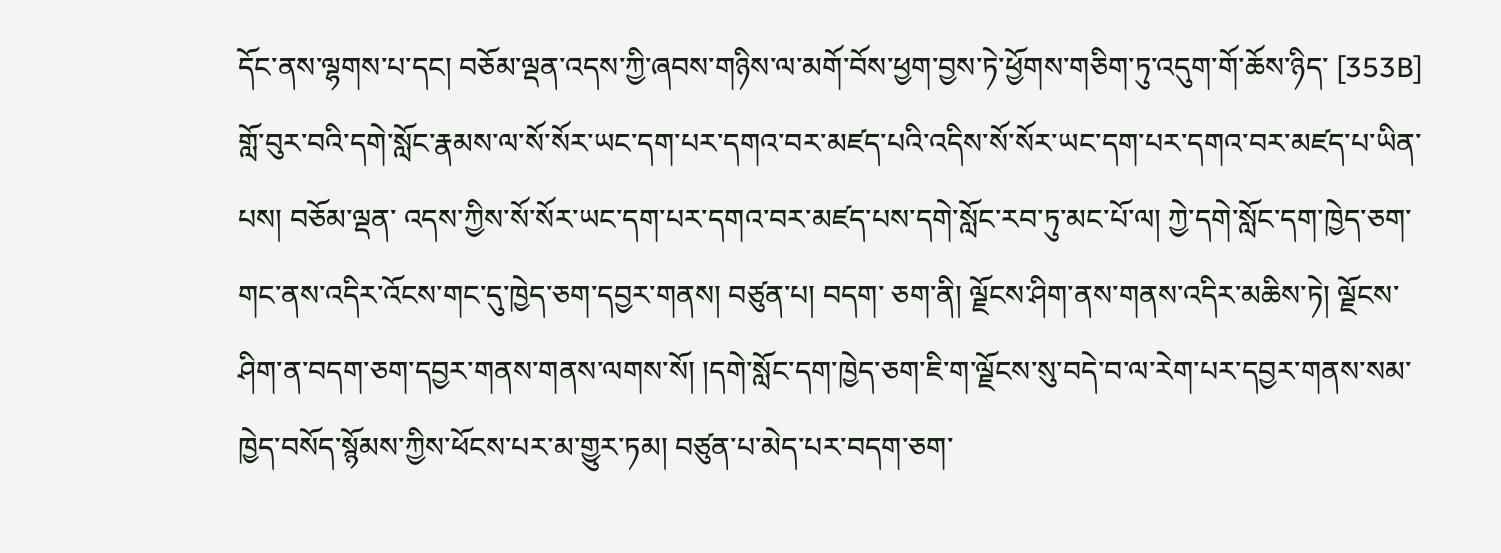དོང་ནས་ལྷགས་པ་དང། བཅོམ་ལྡན་འདས་ཀྱི་ཞབས་གཉིས་ལ་མགོ་བོས་ཕྱག་བྱས་ཏེ་ཕྱོགས་གཅིག་ཏུ་འདུག་གོ་ཆོས་ཉིད་ [353B] གློ་བུར་བའི་དགེ་སློང་རྣམས་ལ་སོ་སོར་ཡང་དག་པར་དགའ་བར་མཛད་པའི་འདིས་སོ་སོར་ཡང་དག་པར་དགའ་བར་མཛད་པ་ཡིན་པས། བཅོམ་ལྡན་ འདས་ཀྱིས་སོ་སོར་ཡང་དག་པར་དགའ་བར་མཛད་པས་དགེ་སློང་རབ་ཏུ་མང་པོ་ལ། ཀྱེ་དགེ་སློང་དག་ཁྱེད་ཅག་གང་ནས་འདིར་འོངས་གང་དུ་ཁྱེད་ཅག་དབྱར་གནས། བཙུན་པ། བདག་ ཅག་ནི། ལྗོངས་ཤིག་ནས་གནས་འདིར་མཆིས་ཏེ། ལྗོངས་ཤིག་ན་བདག་ཅག་དབྱར་གནས་གནས་ལགས་སོ། །དགེ་སློང་དག་ཁྱེད་ཅག་ཇི་ག་ལྗོངས་སུ་བདེ་བ་ལ་རེག་པར་དབྱར་གནས་སམ་ ཁྱེད་བསོད་སྙོམས་ཀྱིས་ཕོངས་པར་མ་གྱུར་ཏམ། བཙུན་པ་མེད་པར་བདག་ཅག་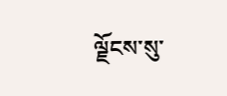ལྗོངས་སུ་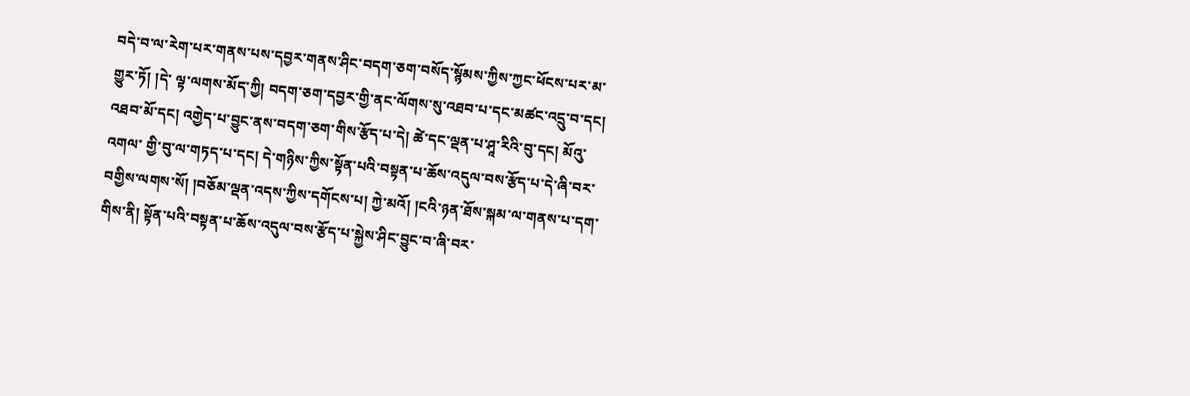བདེ་བ་ལ་རེག་པར་གནས་པས་དབྱར་གནས་ཤིང་བདག་ཅག་བསོད་སྙོམས་ཀྱིས་ཀྱང་ཕོངས་པར་མ་གྱུར་ཏོ། །དེ་ ལྟ་ལགས་མོད་ཀྱི། བདག་ཅག་དབྱར་གྱི་ནང་ལོགས་སུ་འཐབ་པ་དང་མཚང་འདྲུ་བ་དང། འཐབ་མོ་དང། འགྱེད་པ་བྱུང་ནས་བདག་ཅག་གིས་རྩོད་པ་དེ། ཚེ་དང་ལྡན་པ་ཤཱ་རིའི་བུ་དང། མོའུ་འགལ་ གྱི་བུ་ལ་གཏད་པ་དང། དེ་གཉིས་ཀྱིས་སྟོན་པའི་བསྟན་པ་ཆོས་འདུལ་བས་རྩོད་པ་དེ་ཞི་བར་བགྱིས་ལགས་སོ། །བཅོམ་ལྡན་འདས་ཀྱིས་དགོངས་པ། ཀྱེ་མའོ། །ངའི་ཉན་ཐོས་སྐམ་ལ་གནས་པ་དག་ གིས་ནི། སྟོན་པའི་བསྟན་པ་ཆོས་འདུལ་བས་རྩོད་པ་སྐྱེས་ཤིང་བྱུང་བ་ཞི་བར་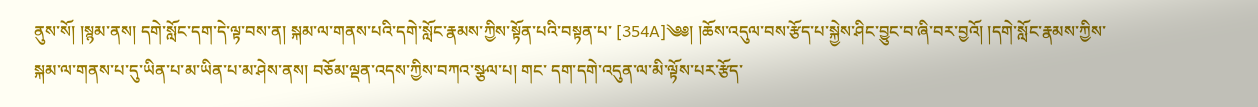ནུས་སོ། །སྙམ་ནས། དགེ་སློང་དག་དེ་ལྟ་བས་ན། སྐམ་ལ་གནས་པའི་དགེ་སློང་རྣམས་ཀྱིས་སྟོན་པའི་བསྟན་པ་ [354A]༄༅། །ཆོས་འདུལ་བས་རྩོད་པ་སྐྱེས་ཤིང་བྱུང་བ་ཞི་བར་བྱའོ། །དགེ་སློང་རྣམས་ཀྱིས་སྐམ་ལ་གནས་པ་དུ་ཡིན་པ་མ་ཡིན་པ་མ་ཤེས་ནས། བཅོམ་ལྡན་འདས་ཀྱིས་བཀའ་སྩལ་པ། གང་ དག་དགེ་འདུན་ལ་མི་ལྟོས་པར་རྩོད་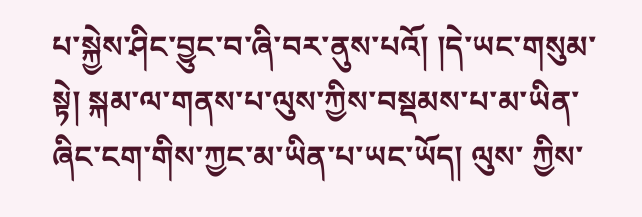པ་སྐྱེས་ཤིང་བྱུང་བ་ཞི་བར་ནུས་པའོ། །དེ་ཡང་གསུམ་སྟེ། སྐམ་ལ་གནས་པ་ལུས་ཀྱིས་བསྡམས་པ་མ་ཡིན་ཞིང་ངག་གིས་ཀྱང་མ་ཡིན་པ་ཡང་ཡོད། ལུས་ ཀྱིས་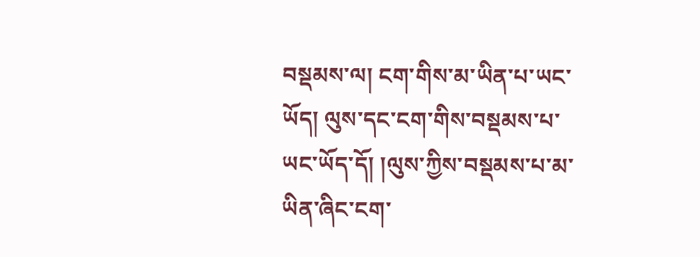བསྡམས་ལ། ངག་གིས་མ་ཡིན་པ་ཡང་ཡོད། ལུས་དང་ངག་གིས་བསྡམས་པ་ཡང་ཡོད་དོ། །ལུས་ཀྱིས་བསྡམས་པ་མ་ཡིན་ཞིང་ངག་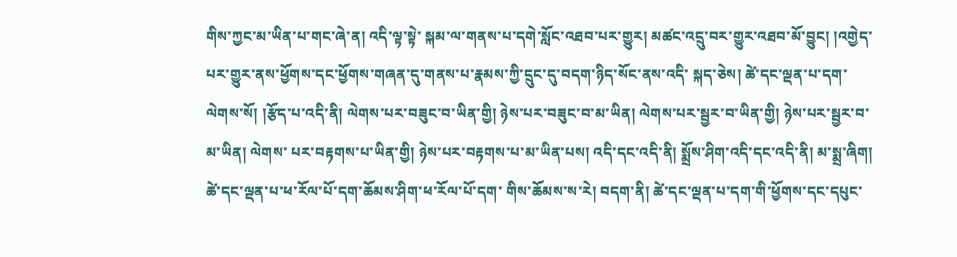གིས་ཀྱང་མ་ཡིན་པ་གང་ཞེ་ན། འདི་ལྟ་སྟེ་ སྐམ་ལ་གནས་པ་དགེ་སློང་འཐབ་པར་གྱུར། མཚང་འདྲུ་བར་གྱུར་འཐབ་མོ་བྱུང། །འགྱེད་པར་གྱུར་ནས་ཕྱོགས་དང་ཕྱོགས་གཞན་དུ་གནས་པ་རྣམས་ཀྱི་དྲུང་དུ་བདག་ཉིད་སོང་ནས་འདི་ སྐད་ཅེས། ཚེ་དང་ལྡན་པ་དག་ལེགས་སོ། །རྩོད་པ་འདི་ནི། ལེགས་པར་བཟུང་བ་ཡིན་གྱི། ཉེས་པར་བཟུང་བ་མ་ཡིན། ལེགས་པར་སྦྱར་བ་ཡིན་གྱི། ཉེས་པར་སྦྱར་བ་མ་ཡིན། ལེགས་ པར་བརྟགས་པ་ཡིན་གྱི། ཉེས་པར་བརྟགས་པ་མ་ཡིན་པས། འདི་དང་འདི་ནི། སྨྲོས་ཤིག་འདི་དང་འདི་ནི། མ་སྨྲ་ཞིག། ཚེ་དང་ལྡན་པ་ཕ་རོལ་པོ་དག་ཆོམས་ཤིག་ཕ་རོལ་པོ་དག་ གིས་ཆོམས་ས་རེ། བདག་ནི། ཚེ་དང་ལྡན་པ་དག་གི་ཕྱོགས་དང་དཔུང་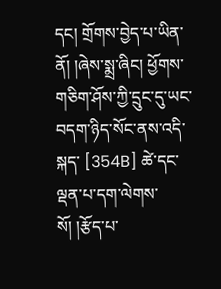དང། གྲོགས་བྱེད་པ་ཡིན་ནོ། །ཞེས་སྨྲ་ཞིང། ཕྱོགས་གཅིག་ཤོས་ཀྱི་དྲུང་དུ་ཡང་བདག་ཉིད་སོང་ནས་འདི་སྐད་ [354B] ཚེ་དང་ལྡན་པ་དག་ལེགས་སོ། །རྩོད་པ་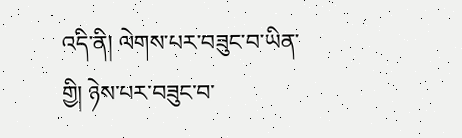འདི་ནི། ལེགས་པར་བཟུང་བ་ཡིན་གྱི། ཉེས་པར་བཟུང་བ་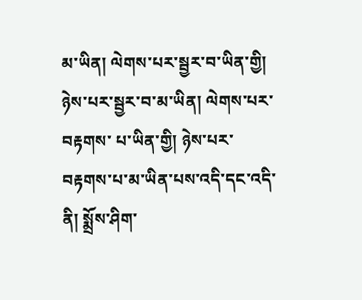མ་ཡིན། ལེགས་པར་སྦྱར་བ་ཡིན་གྱི། ཉེས་པར་སྦྱར་བ་མ་ཡིན། ལེགས་པར་བརྟགས་ པ་ཡིན་གྱི། ཉེས་པར་བརྟགས་པ་མ་ཡིན་པས་འདི་དང་འདི་ནི། སྨྲོས་ཤིག་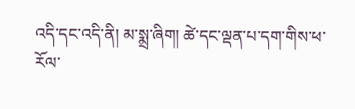འདི་དང་འདི་ནི། མ་སྨྲ་ཞིག། ཚེ་དང་ལྡན་པ་དག་གིས་ཕ་རོལ་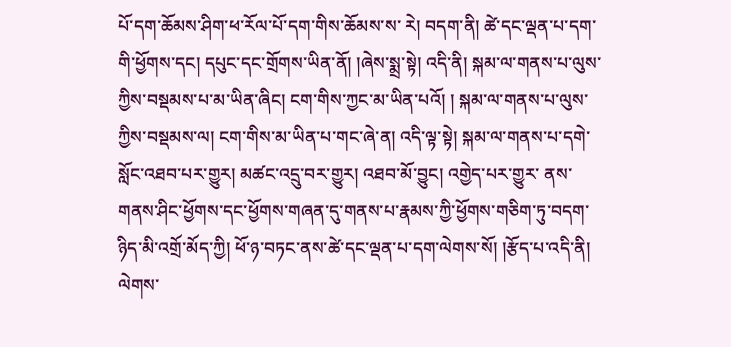པོ་དག་ཆོམས་ཤིག་ཕ་རོལ་པོ་དག་གིས་ཆོམས་ས་ རེ། བདག་ནི། ཚེ་དང་ལྡན་པ་དག་གི་ཕྱོགས་དང། དཔུང་དང་གྲོགས་ཡིན་ནོ། །ཞེས་སྨྲ་སྟེ། འདི་ནི། སྐམ་ལ་གནས་པ་ལུས་ཀྱིས་བསྡམས་པ་མ་ཡིན་ཞིང། ངག་གིས་ཀྱང་མ་ཡིན་པའོ། ། སྐམ་ལ་གནས་པ་ལུས་ཀྱིས་བསྡམས་ལ། ངག་གིས་མ་ཡིན་པ་གང་ཞེ་ན། འདི་ལྟ་སྟེ། སྐམ་ལ་གནས་པ་དགེ་སློང་འཐབ་པར་གྱུར། མཚང་འདྲུ་བར་གྱུར། འཐབ་མོ་བྱུང། འགྱེད་པར་གྱུར་ ནས་གནས་ཤིང་ཕྱོགས་དང་ཕྱོགས་གཞན་དུ་གནས་པ་རྣམས་ཀྱི་ཕྱོགས་གཅིག་ཏུ་བདག་ཉིད་མི་འགྲོ་མོད་ཀྱི། ཕོ་ཉ་བཏང་ནས་ཚེ་དང་ལྡན་པ་དག་ལེགས་སོ། །རྩོད་པ་འདི་ནི། ལེགས་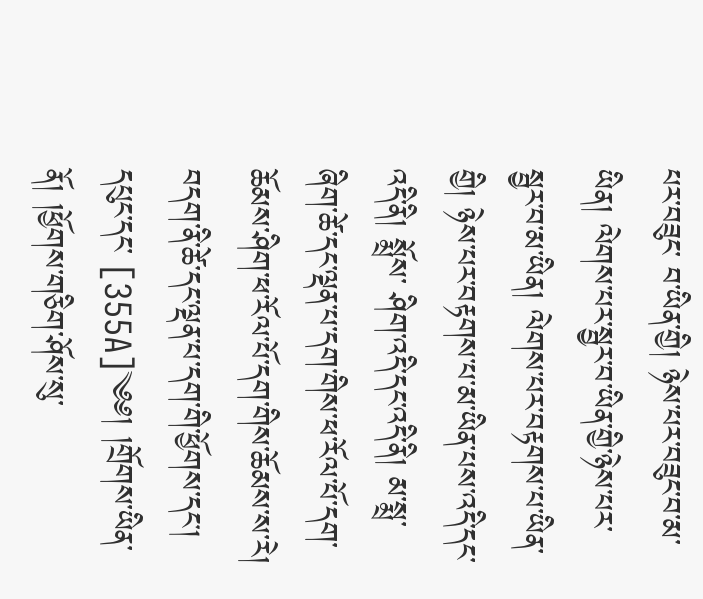པར་བཟུང་ བ་ཡིན་གྱི། ཉེས་པར་བཟུང་བ་མ་ཡིན། ལེགས་པར་སྦྱར་བ་ཡིན་གྱི་ཉེས་པར་སྦྱར་བ་མ་ཡིན། ལེགས་པར་བརྟགས་པ་ཡིན་གྱི། ཉེས་པར་བརྟགས་པ་མ་ཡིན་པས་འདི་དང་འདི་ནི། སྨྲོས་ ཤིག་འདི་དང་འདི་ནི། མ་སྨྲ་ཞིག་ཚེ་དང་ལྡན་པ་དག་གིས་ཕ་རོལ་པོ་དག་ཆོམས་ཤིག་ཕ་རོལ་པོ་དག་གིས་ཆོམས་ས་རེ། བདག་ནི་ཚེ་དང་ལྡན་པ་དག་གི་ཕྱོགས་དང། དཔུང་དང་ [355A]༄༅། །གྲོགས་ཡིན་ནོ། །ཕྱོགས་གཅིག་ཤོས་སུ་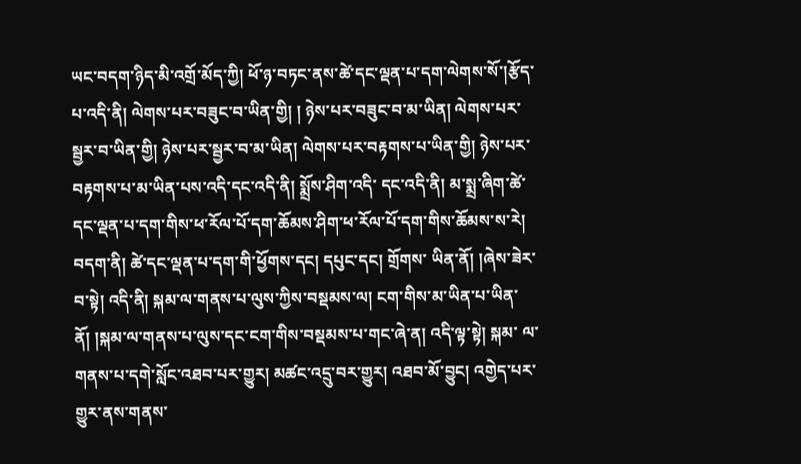ཡང་བདག་ཉིད་མི་འགྲོ་མོད་ཀྱི། ཕོ་ཉ་བཏང་ནས་ཚེ་དང་ལྡན་པ་དག་ལེགས་སོ་།རྩོད་པ་འདི་ནི། ལེགས་པར་བཟུང་བ་ཡིན་གྱི། ། ཉེས་པར་བཟུང་བ་མ་ཡིན། ལེགས་པར་སྦྱར་བ་ཡིན་གྱི། ཉེས་པར་སྦྱར་བ་མ་ཡིན། ལེགས་པར་བརྟགས་པ་ཡིན་གྱི། ཉེས་པར་བརྟགས་པ་མ་ཡིན་པས་འདི་དང་འདི་ནི། སྨྲོས་ཤིག་འདི་ དང་འདི་ནི། མ་སྨྲ་ཞིག་ཚེ་དང་ལྡན་པ་དག་གིས་ཕ་རོལ་པོ་དག་ཆོམས་ཤིག་ཕ་རོལ་པོ་དག་གིས་ཆོམས་ས་རེ། བདག་ནི། ཚེ་དང་ལྡན་པ་དག་གི་ཕྱོགས་དང། དཔུང་དང། གྲོགས་ ཡིན་ནོ། །ཞེས་ཟེར་བ་སྟེ། འདི་ནི། སྐམ་ལ་གནས་པ་ལུས་ཀྱིས་བསྡམས་ལ། ངག་གིས་མ་ཡིན་པ་ཡིན་ནོ། །སྐམ་ལ་གནས་པ་ལུས་དང་ངག་གིས་བསྡམས་པ་གང་ཞེ་ན། འདི་ལྟ་སྟེ། སྐམ་ ལ་གནས་པ་དགེ་སློང་འཐབ་པར་གྱུར། མཚང་འདྲུ་བར་གྱུར། འཐབ་མོ་བྱུང། འགྱེད་པར་གྱུར་ནས་གནས་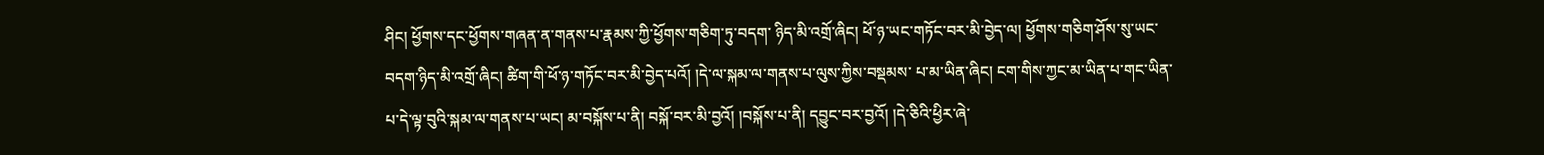ཤིང། ཕྱོགས་དང་ཕྱོགས་གཞན་ན་གནས་པ་རྣམས་ཀྱི་ཕྱོགས་གཅིག་ཏུ་བདག་ ཉིད་མི་འགྲོ་ཞིང། ཕོ་ཉ་ཡང་གཏོང་བར་མི་བྱེད་ལ། ཕྱོགས་གཅིག་ཤོས་སུ་ཡང་བདག་ཉིད་མི་འགྲོ་ཞིང། ཚིག་གི་ཕོ་ཉ་གཏོང་བར་མི་བྱེད་པའོ། །དེ་ལ་སྐམ་ལ་གནས་པ་ལུས་ཀྱིས་བསྡམས་ པ་མ་ཡིན་ཞིང། ངག་གིས་ཀྱང་མ་ཡིན་པ་གང་ཡིན་པ་དེ་ལྟ་བུའི་སྐམ་ལ་གནས་པ་ཡང། མ་བསྐོས་པ་ནི། བསྐོ་བར་མི་བྱའོ། །བསྐོས་པ་ནི། དབྱུང་བར་བྱའོ། །དེ་ཅིའི་ཕྱིར་ཞེ་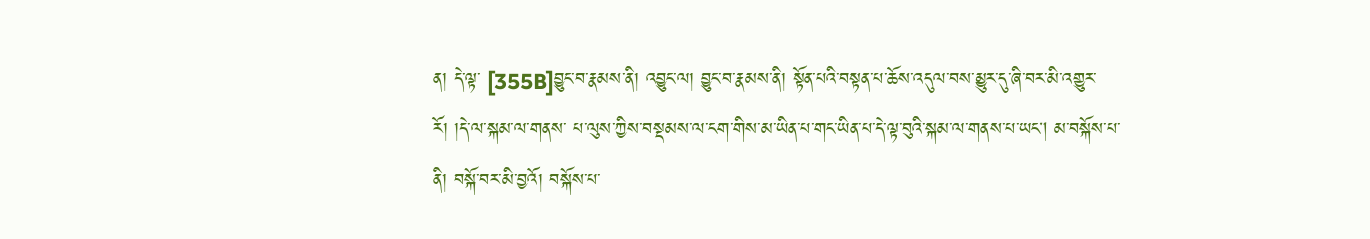ན། དེ་ལྟ་ [355B]བྱུང་བ་རྣམས་ནི། འབྱུང་ལ། བྱུང་བ་རྣམས་ནི། སྟོན་པའི་བསྟན་པ་ཆོས་འདུལ་བས་མྱུར་དུ་ཞི་བར་མི་འགྱུར་རོ། །དེ་ལ་སྐམ་ལ་གནས་ པ་ལུས་ཀྱིས་བསྡམས་ལ་ངག་གིས་མ་ཡིན་པ་གང་ཡིན་པ་དེ་ལྟ་བུའི་སྐམ་ལ་གནས་པ་ཡང། མ་བསྐོས་པ་ནི། བསྐོ་བར་མི་བྱའོ། བསྐོས་པ་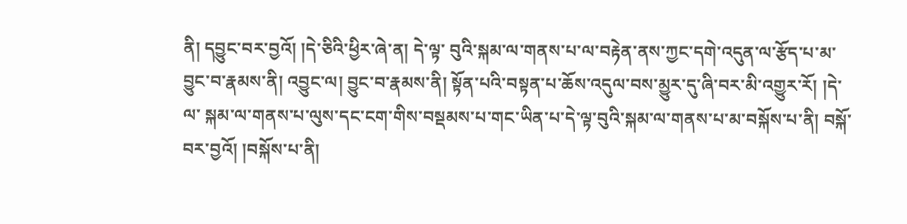ནི། དབྱུང་བར་བྱའོ། །དེ་ཅིའི་ཕྱིར་ཞེ་ན། དེ་ལྟ་ བུའི་སྐམ་ལ་གནས་པ་ལ་བརྟེན་ནས་ཀྱང་དགེ་འདུན་ལ་རྩོད་པ་མ་བྱུང་བ་རྣམས་ནི། འབྱུང་ལ། བྱུང་བ་རྣམས་ནི། སྟོན་པའི་བསྟན་པ་ཆོས་འདུལ་བས་མྱུར་དུ་ཞི་བར་མི་འགྱུར་རོ། །དེ་ལ་ སྐམ་ལ་གནས་པ་ལུས་དང་ངག་གིས་བསྡམས་པ་གང་ཡིན་པ་དེ་ལྟ་བུའི་སྐམ་ལ་གནས་པ་མ་བསྐོས་པ་ནི། བསྐོ་བར་བྱའོ། །བསྐོས་པ་ནི།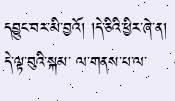དབྱུང་བར་མི་བྱའོ། །དེ་ཅིའི་ཕྱིར་ཞེ་ན། དེ་ལྟ་བུའི་སྐམ་ ལ་གནས་པ་ལ་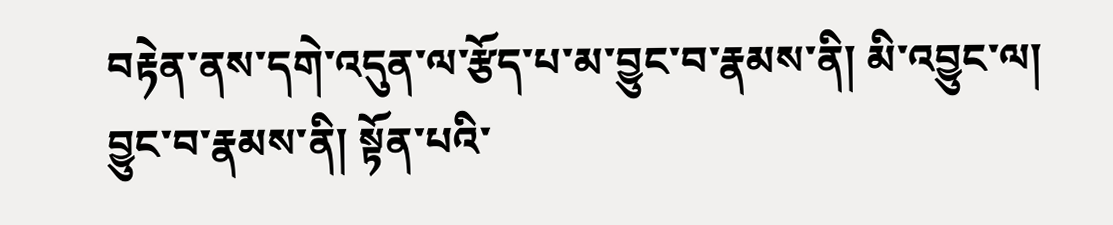བརྟེན་ནས་དགེ་འདུན་ལ་རྩོད་པ་མ་བྱུང་བ་རྣམས་ནི། མི་འབྱུང་ལ། བྱུང་བ་རྣམས་ནི། སྟོན་པའི་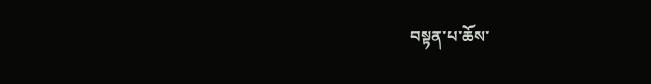བསྟན་པ་ཆོས་